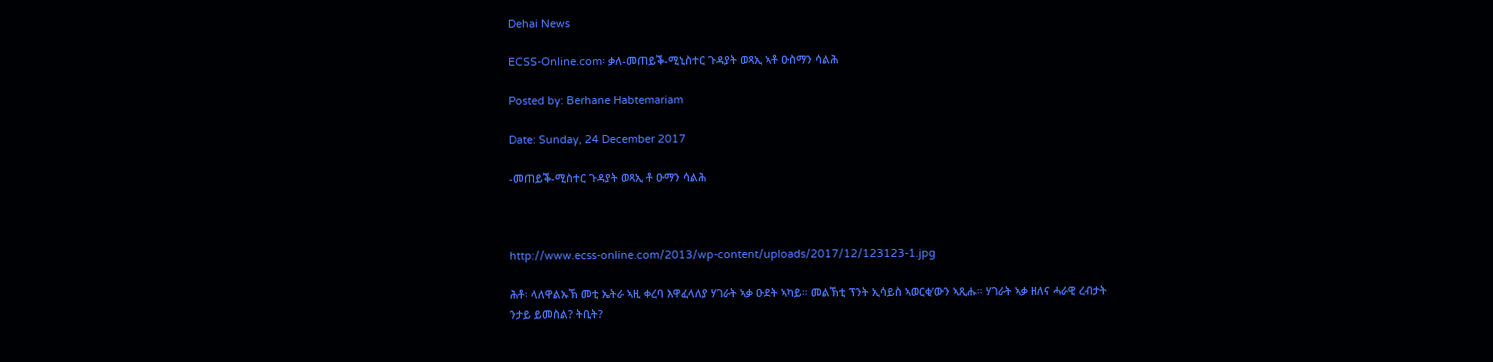Dehai News

ECSS-Online.com፡ ቃለ-መጠይቕ-ሚኒስተር ጉዳያት ወጻኢ ኣቶ ዑስማን ሳልሕ

Posted by: Berhane Habtemariam

Date: Sunday, 24 December 2017

-መጠይቕ-ሚስተር ጉዳያት ወጻኢ ቶ ዑማን ሳልሕ



http://www.ecss-online.com/2013/wp-content/uploads/2017/12/123123-1.jpg

ሕቶ፡ ላለዋልኡኽ መቲ ኤትራ ኣዚ ቀረባ እዋፈላለያ ሃገራት ኣቃ ዑደት ኣካይ። መልኽቲ ፕንት ኢሳይስ ኣወርቂ’ውን ኣጺሑ። ሃገራት ኣቃ ዘለና ሓራዊ ረብታት ንታይ ይመስል? ትቢት?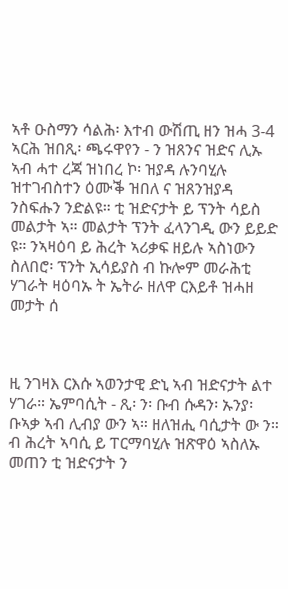ኣቶ ዑስማን ሳልሕ፡ እተብ ውሽጢ ዘን ዝሓ 3-4 ኣርሕ ዝበጺ፡ ጫሩዋየን - ን ዝጸንና ዝድና ሊኡ ኣብ ሓተ ረጃ ዝነበረ ኮ፡ ዝያዳ ሉንባሂሉ ዝተገብስተን ዕሙቕ ዝበለ ና ዝጸንዝያዳ ንስፍሑን ንድልዩ። ቲ ዝድናታት ይ ፕንት ሳይስ መልታት ኣ። መልታት ፕንት ፈላንገዲ ውን ይይድ ዩ። ንኣዛዕባ ይ ሕረት ኣሪቃፍ ዘይሉ ኣስነውን ስለበሮ፡ ፕንት ኢሳይያስ ብ ኩሎም መራሕቲ ሃገራት ዛዕባኡ ት ኤትራ ዘለዋ ርእይቶ ዝሓዘ መታት ሰ



ዚ ንገዛእ ርእሱ ኣወንታዊ ድኒ ኣብ ዝድናታት ልተ ሃገራ። ኤምባሲት - ጺ፡ ን፡ ቡብ ሱዳን፡ ኡንያ፡ ቡኣቃ ኣብ ሊብያ ውን ኣ። ዘለዝሒ ባሲታት ው ን። ብ ሕረት ኣባሲ ይ ፐርማባሂሉ ዝጽዋዕ ኣስለኡ መጠን ቲ ዝድናታት ን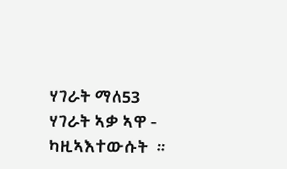ሃገራት ማለ53 ሃገራት ኣቃ ኣዋ - ካዚኣእተውሱት  ።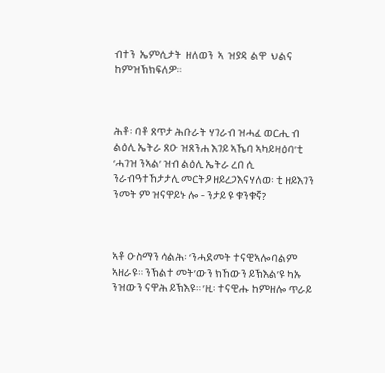ብተን  ኤምሲታት  ዘለወን  ኣ  ዝያዳ  ልዋ  ህልና ከምዝኽክፍለዎ።



ሕቶ፡ ባቶ ጸጥታ ሕቡራት ሃገራብ ዝሓፈ ወርሒ ብ ልዕሊ ኤትራ ጸዑ ዝጸንሐ እገይ ኣኼባ ኣካይዛዕባ’ቲ ‘ሓገዝ ንኣል’ ዝብ ልዕሊ ኤትራ ረበ ሲ ንራብዓተኸታታሊ መርትዖ ዘይረጋእናሃለወ፡ ቲ ዘይእገን ንመት ም ዝናዋይኑ ሎ - ንታይ ዩ ቁንቁኛ?



ኣቶ ዑስማን ሳልሕ፡ ‘ንሓደመት ተናዊኣሎባልም ኣዘራዩ። ንኽልተ መት’ውን ክኸውን ይኽእል’ዩ ካኡ ንዝውን ናዋሕ ይኽእዩ። ’ዚ፡ ተናዊሑ ከምዘሎ ጥራይ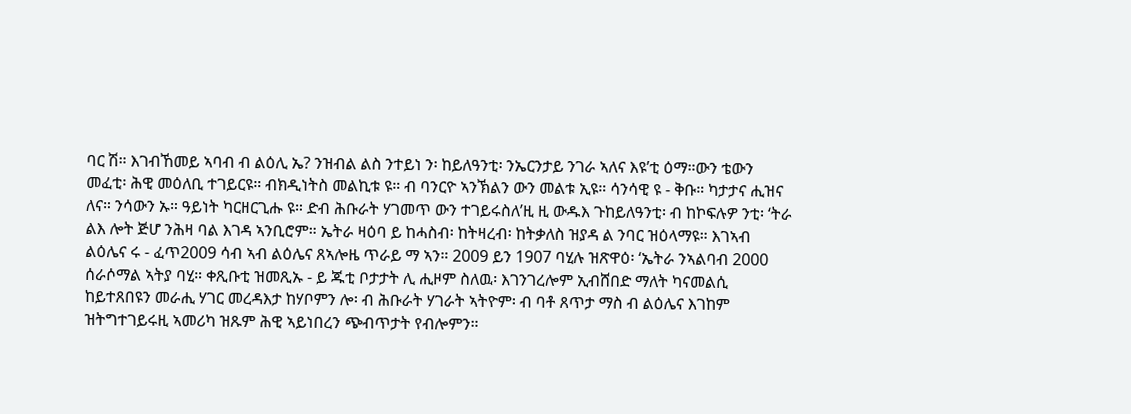ባር ሽ። እገብኸመይ ኣባብ ብ ልዕሊ ኤ? ንዝብል ልስ ንተይነ ን፡ ከይለዓንቲ፡ ንኤርንታይ ንገራ ኣለና እዩ’ቲ ዕማ።ውን ቴውን መፈቲ፡ ሕዊ መዕለቢ ተገይርዩ። ብክዲነትስ መልኪቱ ዩ። ብ ባንርዮ ኣንኽልን ውን መልቱ ኢዩ። ሳንሳዊ ዩ - ቅቡ። ካታታና ሒዝና ለና። ንሳውን ኡ። ዓይነት ካርዘርጊሑ ዩ። ድብ ሕቡራት ሃገመጥ ውን ተገይሩስለ’ዚ ዚ ውዱእ ጉከይለዓንቲ፡ ብ ከኮፍሉዎ ንቲ፡ ‘ትራ ልእ ሎት ጅሆ ንሕዛ ባል እገዳ ኣንቢሮም። ኤትራ ዛዕባ ይ ከሓስብ፡ ከትዛረብ፡ ከትቃለስ ዝያዳ ል ንባር ዝዕላማዩ። እገኣብ ልዕሌና ሩ - ፈጥ2009 ሳብ ኣብ ልዕሌና ጸኣሎዜ ጥራይ ማ ኣን። 2009 ይን 1907 ባሂሉ ዝጽዋዕ፡ ‘ኤትራ ንኣልባብ 2000 ሰራሶማል ኣትያ ባሂ። ቀጺቡቲ ዝመጺኡ - ይ ጁቲ ቦታታት ሊ ሒዞም ስለዉ፡ እገንገረሎም ኢብሸበድ ማለት ካናመልሲ ከይተጸበዩን መራሒ ሃገር መረዳእታ ከሃቦምን ሎ፡ ብ ሕቡራት ሃገራት ኣትዮም፡ ብ ባቶ ጸጥታ ማስ ብ ልዕሌና እገከም ዝትግተገይሩዚ ኣመሪካ ዝጹም ሕዊ ኣይነበረን ጭብጥታት የብሎምን።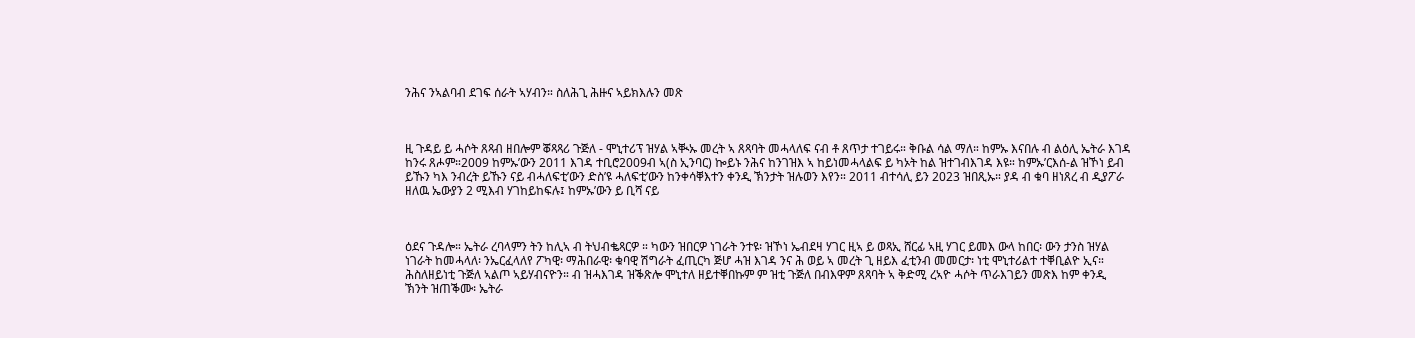ንሕና ንኣልባብ ደገፍ ሰራት ኣሃብን። ስለሕጊ ሕዙና ኣይክእሉን መጽ



ዚ ጉዳይ ይ ሓሶት ጸጻብ ዘበሎም ቖጻጻሪ ጉጅለ - ሞኒተሪፕ ዝሃል ኣቚኡ መረት ኣ ጸጻባት መሓላለፍ ናብ ቶ ጸጥታ ተገይሩ። ቅቡል ሳል ማለ። ከምኡ እናበሉ ብ ልዕሊ ኤትራ እገዳ ከንሩ ጸሖም።2009 ከምኡ’ውን 2011 እገዳ ተቢሮ2009ብ ኣ(ስ ኢንባር) ኰይኑ ንሕና ከንገዝእ ኣ ከይነመሓላልፍ ይ ካኦት ከል ዝተገብእገዳ እዩ። ከምኡ’ርእሰ-ል ዝኾነ ይብ ይኹን ካእ ንብረት ይኹን ናይ ብሓለፍቲ’ውን ድስ’ዩ ሓለፍቲ’ውን ከንቀሳቐእተን ቀንዲ ኽንታት ዝሉወን እየን። 2011 ብተሳሊ ይን 2023 ዝበጺኡ። ያዳ ብ ቁባ ዘነጸረ ብ ዲያፖራ ዘለዉ ኤውያን 2 ሚእብ ሃገከይከፍሉ፤ ከምኡ’ውን ይ ቢሻ ናይ



ዕደና ጉዳሎ። ኤትራ ረባላምን ትን ከሊኣ ብ ትህብቈጻርዎ ። ካውን ዝበርዎ ነገራት ንተዩ፡ ዝኾነ ኤብደዛ ሃገር ዚኣ ይ ወጻኢ ሸርፊ ኣዚ ሃገር ይመእ ውላ ከበር፡ ውን ታንስ ዝሃል ነገራት ከመሓላለ፡ ንኤርፈላለየ ፖካዊ፡ ማሕበራዊ፡ ቁባዊ ሽግራት ፈጢርካ ጅሆ ሓዝ እገዳ ንና ሕ ወይ ኣ መረት ጊ ዘይእ ፈቲንብ መመርታ፡ ነቲ ሞኒተሪልተ ተቐቢልዮ ኢና። ሕስለዘይነቲ ጉጅለ ኣልጦ ኣይሃብናዮን። ብ ዝሓእገዳ ዝቕጽሎ ሞኒተለ ዘይተቐበኩም ም ዝቲ ጉጅለ በብእዋም ጸጻባት ኣ ቅድሚ ረኣዮ ሓሶት ጥራእገይን መጽእ ከም ቀንዲ ኽንት ዝጠቕሙ፡ ኤትራ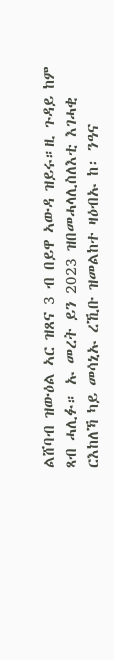ልሸባብ ዝውዕል ኣር ዝጸና 3 ብ በይዋ ኣውዳ ዝይሩ።ዚ ጉዳይ ከም ጻብ ሓሊፉ። ኡ መረት ይን 2023 ዝበመሓላሊስለእቲ እገሓቂ ርእከለኻ ካይ መሳኒኡ ረኺቡ ዝመልከተ ዛዕብኡ ከ፡ ንዓና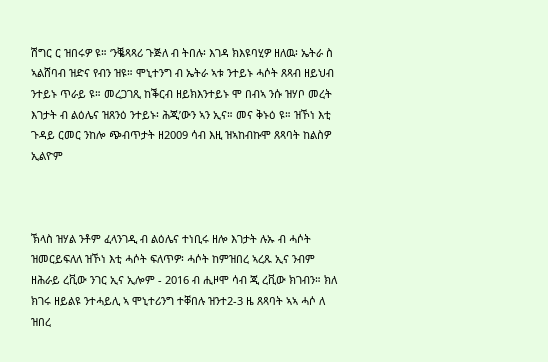ሽግር ር ዝበሩዎ ዩ። ‘ንቘጻጻሪ ጉጅለ ብ ትበሉ፡ እገዳ ክእዩባሂዎ ዘለዉ፡ ኤትራ ስ ኣልሸባብ ዝድና የብን ዝዩ። ሞኒተንግ ብ ኤትራ ኣቱ ንተይኑ ሓሶት ጸጻብ ዘይህብ ንተይኑ ጥራይ ዩ። መረጋገጺ ከቕርብ ዘይክእንተይኑ ሞ በብኣ ንሱ ዝሃቦ መረት እገታት ብ ልዕሌና ዝጸንዕ ንተይኑ፡ ሕጂ’ውን ኣን ኢና። መና ቅኑዕ ዩ። ዝኾነ እቲ ጉዳይ ርመር ንከሎ ጭብጥታት ዘ2009 ሳብ እዚ ዝኣከብኩሞ ጸጻባት ከልስዎ ኢልዮም



ኽላስ ዝሃል ንቶም ፈላንገዲ ብ ልዕሌና ተነቢሩ ዘሎ እገታት ሉኡ ብ ሓሶት ዝመርይፍለለ ዝኾነ እቲ ሓሶት ፍለጥዎ፡ ሓሶት ከምዝበረ ኣረጹ ኢና ንብም ዘሕራይ ረቪው ንገር ኢና ኢሎም - 2016 ብ ሒዞሞ ሳብ ጂ ረቪው ክገብን። ክለ ክገሩ ዘይልዩ ንተሓይሊ ኣ ሞኒተሪንግ ተቐበሉ ዝንተ2-3 ዜ ጸጻባት ኣኣ ሓሶ ለ ዝበረ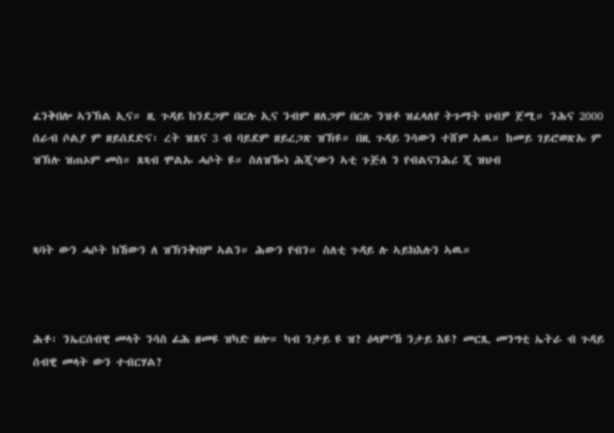ፈንቅበሎ ኣንኽል ኢና። ዚ ጉዳይ ከንደጋም በርሉ ኢና ንብም ዘለጋም በርሉ ንዝቶ ዝፈላለየ ትጉማት ህብዎ ጀሚ። ንሕና 2000 ሰራብ ሶልያ ም ዘይሰደድና፡ ረት ዝጸና 3 ብ ባይደም ዘይረጋጽ ዝኽዩ። በዚ ጉዳይ ንሳውን ተሸም ኣዉ። ከመይ ገይሮወጽኡ ም ዝኽሉ ዝጠኦም መስ። ጸጻብ ሞልኡ ሓሶት ዩ። ስለዝዀነ ሕጂ’ውን ኣቲ ጉጅለ ን የብልናንሕሪ ጂ ዝህብ



ጻባት ውን ሓሶት ክኸውን ለ ዝኽንቅበም ኣልን። ሕውን የብን። ስለቲ ጉዳይ ሉ ኣይክእሉን ኣዉ።



ሕቶ፡ ንኤርሰብዊ መላት ንሳስ ፊሕ ዘመዩ ዝካድ ዘሎ። ካብ ንታይ ዩ ዝ? ዕላም’ኸ ንታይ እዩ? መርጺ መንግቲ ኤትራ ብ ጉዳይ ሰብዊ መላት ውን ተብርሃል?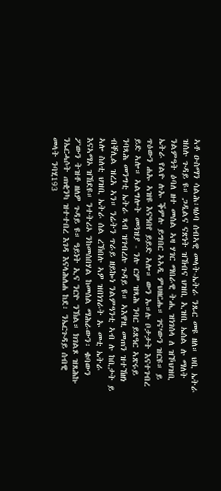ኣቶ ዑስማን ሳልሕ፡ዛዕባ ሰብኣዊ መላት-ኤትራ ንጹር መዩ ዘለ። ህቢ ኤትራ ዝሰሉ ጉዳይ ዩ። ጋዲልና ናጽነት ዝኸብና ህዝቢ ኢዝቢ ኤሰል ሉ ማለት ንልምዓት ዕባለ ዘተ መሰል ኣዛ ሃገር ማበራዊ ትሒ ዝነገሰላ ለ ዝኾህዝቢ ኤትራ የልዮ ሉኡ ቕምሉ ይግበር ኣኣዲ ምህዘርሑ። ገና’ውን ዝርዩ። ይ ጥዕውን ሐኡ ኣዝዩ እናዓበየ ይይድ ኣሎ። ውን ኡ።ሉ ቦታታት እናተገብረ ይድ ኣሎ። ኣልግሎት መጓዝያ - ንሉ ርም ዝጻሕ ንባር ይጸዓር ኣጽሩይ ንባጻሕ መንግቲ ኤትራ ጻብ ዝገብረሉ ጉዳይ ዩ። ኣእዋዚ መጠን ዝተኸዘነ ብቐሊል ዝረአ ኣን። ንሬትን ጥራይ ዘይኰነ ንልምዓንቲ ኣብ ሉ ከቢታት ይ ኣሎ ስለቲ ህዝቢ ኤትራ ሰል ረኽበሉ ኣዎ ዝበነገራት ኡ መቲ ኤትራ እናኣማኦ ዝኸደዩ። ንተትሪኦ ንከመሰበሃል ከመሰል ማሕራውን፡ ቁባውን ፖውን ትዝቶ ዘለዎ ጉዳይ ዩ። ዓይነት ኢና ንርዮ ንኽል። ክገልጾ ዝጸሕኩ ንኤርሓሶት ጠቂንካ ዝተተበረ እገዳ እናላሕለሐ ከደ፡ ንኤርጉዳይ ሰብዊ መላት ንባሂ193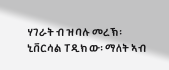ሃገራት ብ ዝባሉ መረኽ፡ ኒቨርሳል ፐዲክ ው፡ ማለት ኣብ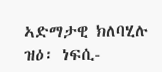ኣድማታዊ ክለባሂሉ ዝዕ፡ ነፍሲ-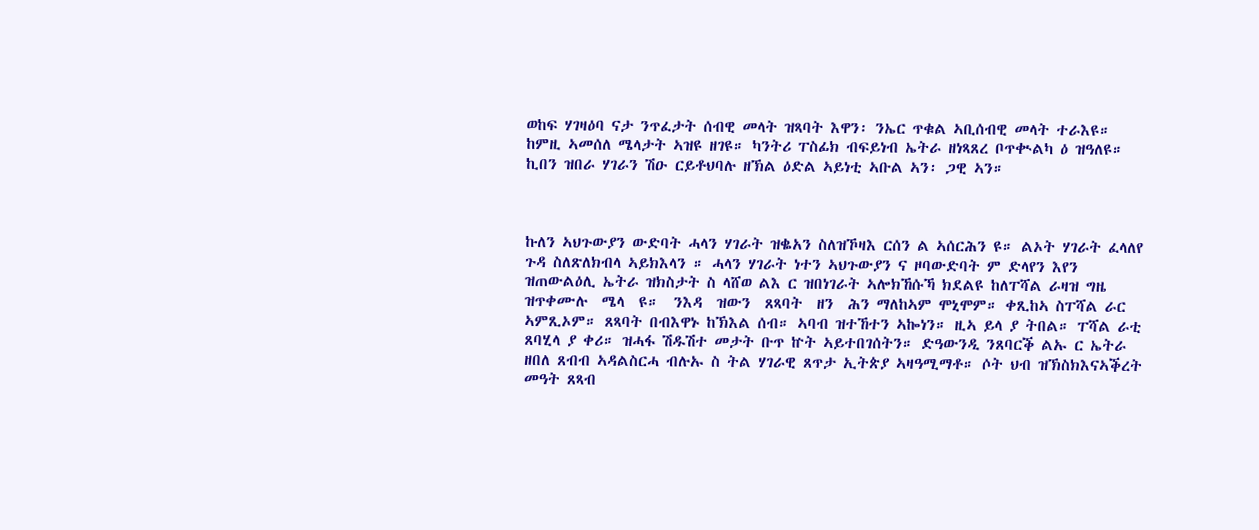ወከፍ ሃገዛዕባ ናታ ንጥፈታት ሰብዊ መላት ዝጻባት እዋን፡ ንኤር ጥቁል ኣቢሰብዊ መላት ተራእዩ። ከምዚ ኣመሰለ ሜላታት ኣዝዩ ዘገዩ። ካንትሪ ፐስፊክ ብፍይነብ ኤትራ ዘነጻጸረ ቦጥቊልካ ዕ ዝዓለዩ። ኪበን ዝበራ ሃገራን ሽዑ ርይቶህባሉ ዘኽል ዕድል ኣይነቲ ኣቡል ኣን፡ ጋዊ ኣን።



ኩለን ኣህጉውያን ውድባት ሓላን ሃገራት ዝቈአን ስለዝኾዛእ ርሰን ል ኣሰርሕን ዩ። ልኦት ሃገራት ፈላለየ ጉዳ ስለጽለክብላ ኣይክእላን ። ሓላን ሃገራት ነተን ኣህጉውያን ና ዞባውድባት ም ድላየን እየን ዝጠውልዕሊ ኤትራ ዝክስታት ስ ላሸወ ልእ ር ዝበነገራት ኣሎክኸሱኻ ክደልዩ ከለፐሻል ራዛዝ ግዜ ዝጥቀሙሉ  ሜላ  ዩ።  ንእዳ  ዝውን  ጸጻባት  ዘን  ሕን ማለከኣም ሞኒሞም። ቀጺከኣ ስፐሻል ራር ኣምጺኦም። ጸጻባት በብእዋኑ ከኽእል ሰብ። ኣባብ ዝተኸተን ኣኰነን። ዚኣ ይላ ያ ትበል። ፐሻል ራቲ ጸባሂላ ያ ቀሪ። ዝሓፋ ሽዱሽተ መታት ቡጥ ኵት ኣይተበገሰትን። ድዓውንዲ ንጸባርቕ ልኡ ር ኤትራ ዘበለ ጸብብ ኣዳልስርሓ ብሉኡ ስ ትል ሃገራዊ ጸጥታ ኢትጵያ ኣዛዓሚማቶ። ሶት ህብ ዝኽስክእናኣቕረት መዓት ጸጻብ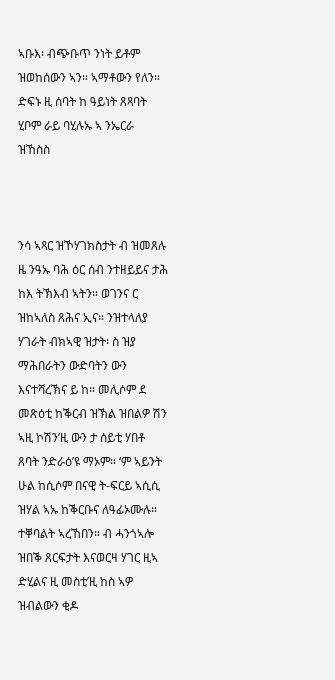ኣቡእ፡ ብጭቡጥ ንነት ይቶም ዝወከሰውን ኣን። ኣማቶውን የለን። ድፍኑ ዚ ሰባት ከ ዓይነት ጸጻባት ሂቦም ራይ ባሂሉኡ ኣ ንኤርራ ዝኸስስ



ንሳ ኣጻር ዝኾሃገክስታት ብ ዝመጸሉ ዜ ንዓኡ ባሕ ዕር ሰብ ንተዘይይና ታሕ ከእ ትኽእብ ኣትን። ወገንና ር ዝከኣለስ ጸሕና ኢና። ንዝተላለያ ሃገራት ብክኣዊ ዝታት፡ ስ ዝያ ማሕበራትን ውድባትን ውን እናተሻረኽና ይ ከ። መሊሶም ደ መጽዕቲ ከቕርብ ዝኽል ዝበልዎ ሽን ኣዚ ኮሽን’ዚ ውን ታ ሰይቲ ሃበቶ ጸባት ንድራዕ’ዩ ማኦም። ‘ም ኣይንት ሁል ከሲሶም በናዊ ት-ፍርይ ኣሲሲ ዝሃል ኣኡ ከቕርቡና ለዓፊኦሙሉ። ተቐባልት ኣረኸበን። ብ ሓንጎኣሎ ዝበቕ ጸርፍታት እናወርዛ ሃገር ዚኣ ድሂልና ዚ መስቲ’ዚ ከስ ኣዎ ዝብልውን ቂዶ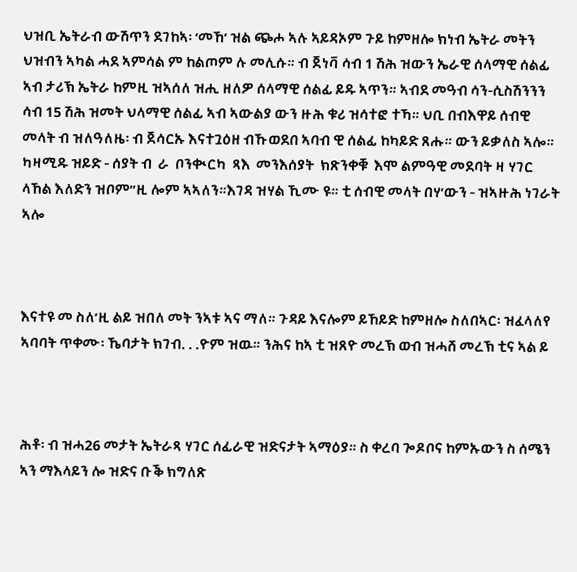ህዝቢ ኤትራብ ውሽጥን ደገከኣ፡ ‘መኸ’ ዝል ጭሖ ኣሉ ኣይዳኦም ጉይ ከምዘሎ ክነብ ኤትራ መትን ህዝብን ኣካል ሓደ ኣምሳል ም ከልጦም ሉ መሊሱ። ብ ጀነቫ ሳብ 1 ሽሕ ዝውን ኤራዊ ሰላማዊ ሰልፊ ኣብ ታሪኽ ኤትራ ከምዚ ዝኣሰለ ዝሒ ዘለዎ ሰላማዊ ሰልፊ ይዱ ኣጥን። ኣብደ መዓብ ሳን-ሲስሽንንን ሳብ 15 ሽሕ ዝመት ህላማዊ ሰልፊ ኣብ ኣውልያ ውን ዙሕ ቁሪ ዝሳተፎ ተኻ። ህቢ በብእዋይ ሰብዊ መላት ብ ዝለዓለዜ፡ ብ ጀሳርኡ እናተጓዕዘ ብኹወደበ ኣባብ ዊ ሰልፊ ከካይድ ጸሑ። ውን ይቃለስ ኣሎ። ካዛሚዱ ዝይድ - ሰያት ብ  ራ  ቦንቊርካ  ጻእ  መንእሰያት  ክጽንቀቑ  እሞ ልምዓዊ መደባት ዛ ሃገር ላኸል እለድን ዝቦም’’ዚ ሎም ኣኣለን።እገዳ ዝሃል ኺሙ ዩ። ቲ ሰብዊ መላት በሃ’ውን - ዝኣዙሕ ነገራት ኣሎ



እናተዩ መ ስለ’ዚ ልይ ዝበለ መት ንኣቱ ኣና ማለ። ጉዳይ እናሎም ይኸይድ ከምዘሎ ስለበኣር፡ ዝፈላለየ ኣባባት ጥቀሙ፡ ኼባታት ክገብ. . .ዮም ዝዉ። ንሕና ከኣ ቲ ዝጸዮ መረኽ ወብ ዝሓሸ መረኽ ቲና ኣል ይ



ሕቶ፡ ብ ዝሓ26 መታት ኤትራጻ ሃገር ሰፊራዊ ዝድናታት ኣማዕያ። ስ ቀረባ ጐዶቦና ከምኡውን ስ ሰሜን ኣን ማእላይን ሎ ዝድና ቡቕ ክግለጽ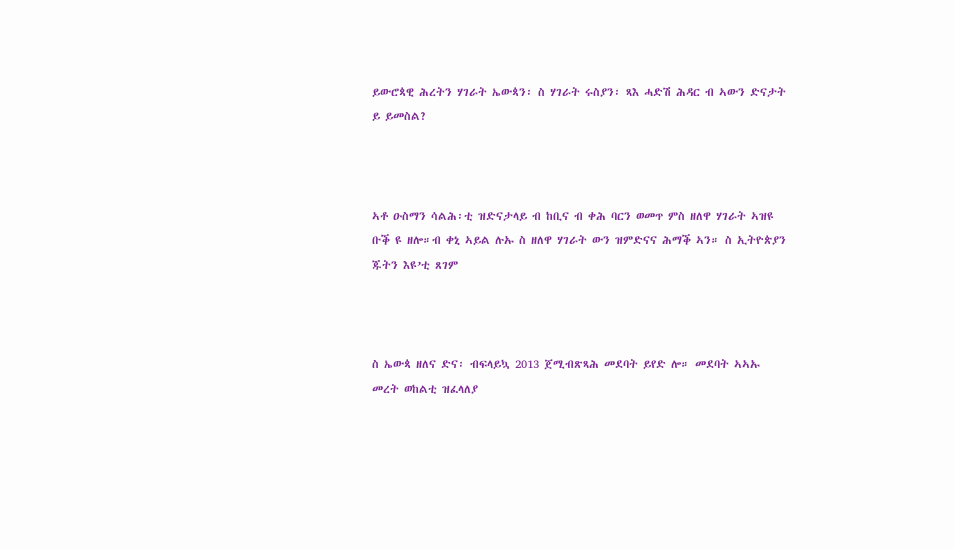ይውሮጳዊ ሕረትን ሃገራት ኤውጳን፡ ስ ሃገራት ሩስያን፡ ጻእ ሓድሽ ሕዳር ብ ኣውን ድናታት ይ ይመስል?



ኣቶ ዑስማን ሳልሕ፡ቲ ዝድናታላይ ብ ከቢና ብ ቀሕ ባርን ወመጥ ምስ ዘለዋ ሃገራት ኣዝዩ ቡቕ ዩ ዘሎ።ብ ቀኒ ኣይል ሉኡ ስ ዘለዋ ሃገራት ውን ዝምድናና ሕማቕ ኣን። ስ ኢትዮጵያን ጁትን እዩ’ቲ ጸገም



ስ ኤውጳ ዘለና ድና፡ ብፍላይኳ 2013 ጀሚብጽጻሕ መደባት ይየድ ሎ። መደባት ኣኣኡ መረት ወከልቲ ዝፈላለያ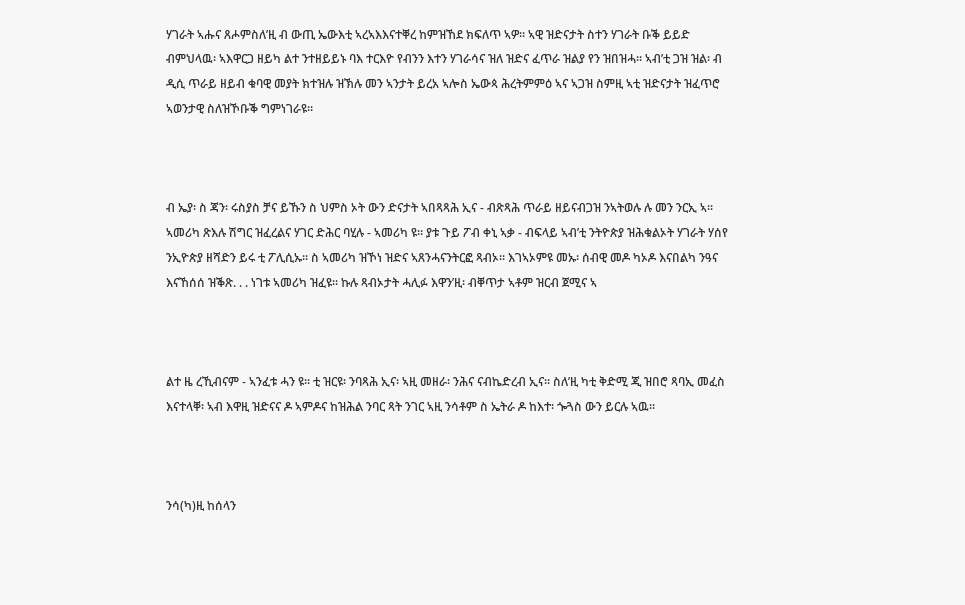ሃገራት ኣሑና ጸሖምስለ’ዚ ብ ውጢ ኤውእቲ ኣረኣእእናተቐረ ከምዝኸደ ክፍለጥ ኣዎ። ኣዊ ዝድናታት ስተን ሃገራት ቡቕ ይይድ ብምህላዉ፡ ኣእዋርጋ ዘይካ ልተ ንተዘይይኑ ባእ ተርእዮ የብንን እተን ሃገራሳና ዝለ ዝድና ፈጥራ ዝልያ የን ዝበዝሓ። ኣብ’ቲ ጋዝ ዝል፡ ብ ዲሲ ጥራይ ዘይብ ቁባዊ መያት ክተዝሉ ዝኽሉ መን ኣንታት ይረአ ኣሎስ ኤውጳ ሕረትምምዕ ኣና ኣጋዝ ስምዚ ኣቲ ዝድናታት ዝፈጥሮ ኣወንታዊ ስለዝኾቡቕ ግምነገራዩ።



ብ ኤያ፡ ስ ጃን፡ ሩስያስ ቻና ይኹን ስ ህምስ ኦት ውን ድናታት ኣበጻጻሕ ኢና - ብጽጻሕ ጥራይ ዘይናብጋዝ ንኣትወሉ ሉ መን ንርኢ ኣ። ኣመሪካ ጽእሉ ሽግር ዝፈረልና ሃገር ድሕር ባሂሉ - ኣመሪካ ዩ። ያቱ ጉይ ፖብ ቀኒ ኣቃ - ብፍላይ ኣብ’ቲ ንትዮጵያ ዝሕቁልኦት ሃገራት ሃሰየ ንኢዮጵያ ዘሻድን ይሩ ቲ ፖሊሲኡ። ስ ኣመሪካ ዝኾነ ዝድና ኣጸንሓናንትርፎ ጻብኦ። እገኣኦምዩ መኡ፡ ሰብዊ መዶ ካኦዶ እናበልካ ንዓና እናኸሰሰ ዝቕጽ. . . ነገቱ ኣመሪካ ዝፈዩ። ኩሉ ጻብኦታት ሓሊፉ እዋን’ዚ፡ ብቐጥታ ኣቶም ዝርብ ጀሚና ኣ



ልተ ዜ ረኺብናም - ኣንፈቱ ሓን ዩ። ቲ ዝርዩ፡ ንባጻሕ ኢና፡ ኣዚ መዘራ፡ ንሕና ናብኬድረብ ኢና። ስለ’ዚ ካቲ ቅድሚ ጂ ዝበሮ ጻባኢ መፈስ እናተላቐ፡ ኣብ እዋዚ ዝድናና ዶ ኣምዶና ከዝሕል ንባር ጻት ንገር ኣዚ ንሳቶም ስ ኤትራ ዶ ከእተ፡ ጐጓስ ውን ይርሉ ኣዉ።



ንሳ(ካ)ዚ ከሰላን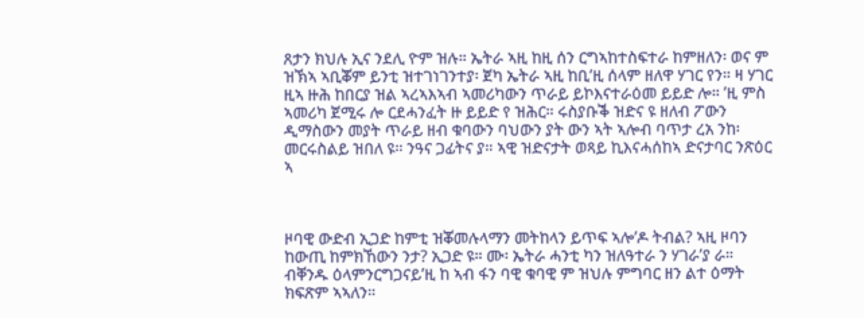ጸታን ክህሉ ኢና ንደሊ ዮም ዝሉ። ኤትራ ኣዚ ከዚ ሰን ርግኣከተስፍተራ ከምዘለን፡ ወና ም ዝኽኣ ኣቢቖም ይንቲ ዝተገነገንተያ፡ ጀካ ኤትራ ኣዚ ከቢ’ዚ ሰላም ዘለዋ ሃገር የን። ዛ ሃገር ዚኣ ዙሕ ከበርያ ዝል ኣረኣእኣብ ኣመሪካውን ጥራይ ይኮእናተራዕመ ይይድ ሎ። ’ዚ ምስ ኣመሪካ ጀሚሩ ሎ ርደሓንፈት ዙ ይይድ የ ዝሕር። ሩስያቡቕ ዝድና ዩ ዘለብ ፖውን ዲማስውን መያት ጥራይ ዘብ ቁባውን ባህውን ያት ውን ኣት ኣሎብ ባጥታ ረአ ንከ፡ መርሩስልይ ዝበለ ዩ። ንዓና ጋፊትና ያ። ኣዊ ዝድናታት ወጻይ ኪእናሓሰከኣ ድናታባር ንጽዕር ኣ



ዞባዊ ውድብ ኢጋድ ከምቲ ዝቖመሉላማን መትከላን ይጥፍ ኣሎ’ዶ ትብል? ኣዚ ዞባን ከውጢ ከምክኸውን ንታ? ኢጋድ ዩ። ሙ፡ ኤትራ ሓንቲ ካን ዝለዓተራ ን ሃገራ’ያ ራ። ብቐንዱ ዕላምንርግጋናይ’ዚ ከ ኣብ ፋን ባዊ ቁባዊ ም ዝህሉ ምግባር ዘን ልተ ዕማት ክፍጽም ኣኣለን።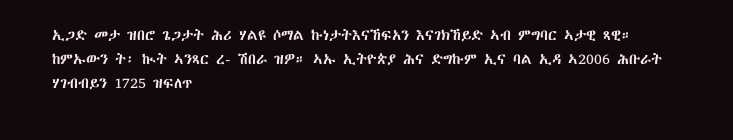ኢጋድ መታ ዝበሮ ጌጋታት ሕሪ ሃልዩ ሶማል ኩነታትእናኸፍአን እናገክኸይድ ኣብ ምግባር ኣታዊ ጻዊ። ከምኡውን ት፡ ኲት ኣንጻር ረ- ሽበራ ዝዎ። ኣኡ ኢትዮጵያ ሕና ድግኩም ኢና ባል ኢዳ ኣ2006 ሕቡራት ሃገብብይን 1725 ዝፍለጥ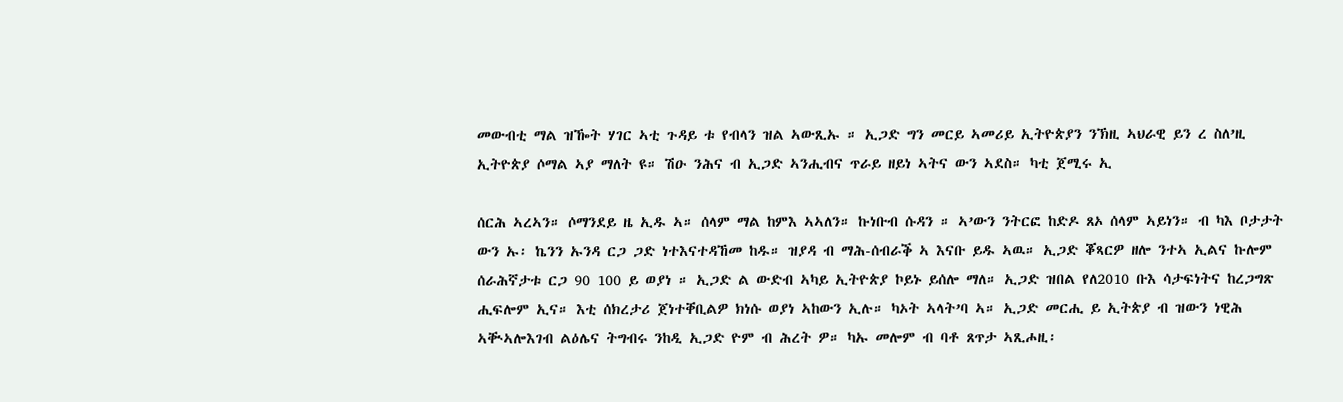መውብቲ ማል ዝዀት ሃገር ኣቲ ጉዳይ ቱ የብላን ዝል ኣውጺኡ ። ኢጋድ ግን መርይ ኣመሪይ ኢትዮጵያን ንኽዚ ኣህራዊ ይን ረ ስለ’ዚ ኢትዮጵያ ሶማል ኣያ ማለት ዩ። ሽዑ ንሕና ብ ኢጋድ ኣንሒብና ጥራይ ዘይነ ኣትና ውን ኣደስ። ካቲ ጀሚሩ ኢ

ሰርሕ ኣረኣን። ሶማንደይ ዜ ኢዱ ኣ። ሰላም ማል ከምእ ኣኣለን። ኩነቡብ ሱዳን ። ኣ’ውን ንትርፎ ከድዶ ጸኦ ሰላም ኣይነን። ብ ካእ ቦታታት ውን ኡ፡ ኬንን ኡንዳ ርጋ ጋድ ነተእናተዳኸመ ከዱ። ዝያዳ ብ ማሕ-ሰብራቕ ኣ እናቡ ይዱ ኣዉ። ኢጋድ ቖጻርዎ ዘሎ ንተኣ ኢልና ኩሎም ሰራሕኛታቱ ርጋ 90 100 ይ ወያነ ። ኢጋድ ል ውድብ ኣካይ ኢትዮጵያ ኮይኑ ይሰሎ ማለ። ኢጋድ ዝበል የለ2010 ቡእ ሳታፍነትና ከረጋግጽ ሒፍሎም ኢና። እቲ ሰክረታሪ ጀነተቐቢልዎ ክነሱ ወያነ ኣከውን ኢሉ። ካኦት ኣላት’ባ ኣ። ኢጋድ መርሒ ይ ኢትጵያ ብ ዝውን ነዊሕ ኣቚኣሎእገብ ልዕሌና ትግብሩ ንከዲ ኢጋድ ዮም ብ ሕረት ዎ። ካኡ መሎም ብ ባቶ ጸጥታ ኣጺሖዚ፡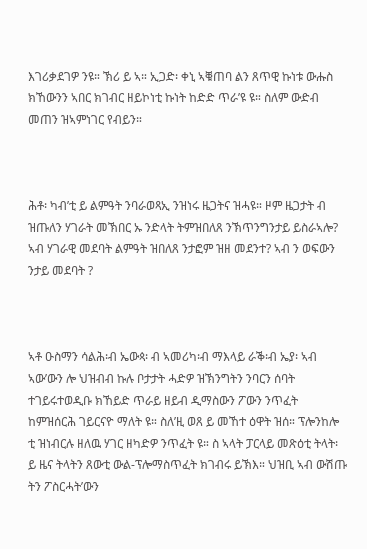እገሪቃደገዎ ንዩ። ኽሪ ይ ኣ። ኢጋድ፡ ቀኒ ኣቑጠባ ልን ጸጥዊ ኩነቱ ውሑስ ክኸውንን ኣበር ክገብር ዘይኮነቲ ኩነት ከድድ ጥራ’ዩ ዩ። ስለም ውድብ መጠን ዝኣምነገር የብይን።



ሕቶ፡ ካብ’ቲ ይ ልምዓት ንባራወጻኢ ንዝነሩ ዜጋትና ዝሓዩ። ዞም ዜጋታት ብ ዝጡለን ሃገራት መኽበር ኡ ንድላት ትምዝበለጸ ንኽጥንግንታይ ይስራኣሎ? ኣብ ሃገራዊ መደባት ልምዓት ዝበለጸ ንታፎም ዝዘ መደንተ? ኣብ ን ወፍውን ንታይ መደባት ?



ኣቶ ዑስማን ሳልሕ፡ብ ኤውጳ፡ ብ ኣመሪካ፡ብ ማእላይ ራቕ፡ብ ኤያ፡ ኣብ ኣው’ውን ሎ ህዝብብ ኩሉ ቦታታት ሓድዎ ዝኽንግትን ንባርን ሰባት ተገይሩተወዲቡ ክኸይድ ጥራይ ዘይብ ዲማስውን ፖውን ንጥፈት ከምዝሰርሕ ገይርናዮ ማለት ዩ። ስለ’ዚ ወጸ ይ መኸተ ዕዋት ዝሰ። ፕሎንከሎ ቲ ዝነብርሉ ዘለዉ ሃገር ዘካድዎ ንጥፈት ዩ። ስ ኣላት ፓርላይ መጽዕቲ ትላት፡ ይ ዜና ትላትን ጸውቲ ውል-ፕሎማስጥፈት ክገብሩ ይኽእ። ህዝቢ ኣብ ውሽጡ ትን ፖስርሓት’ውን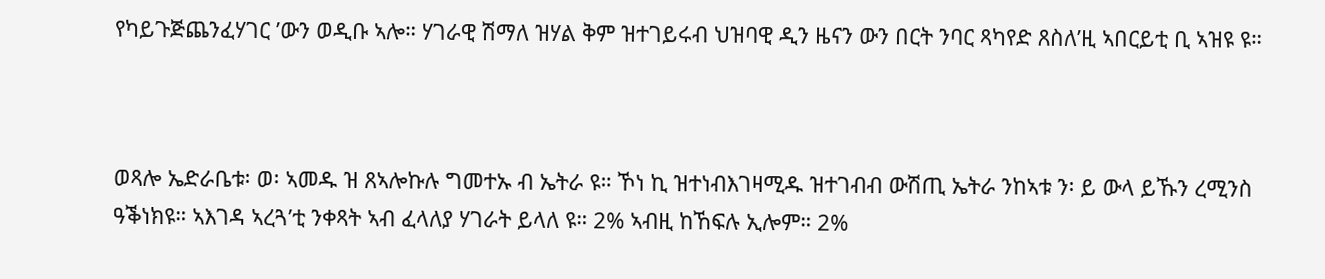የካይጉጅጨንፈሃገር ’ውን ወዲቡ ኣሎ። ሃገራዊ ሽማለ ዝሃል ቅም ዝተገይሩብ ህዝባዊ ዲን ዜናን ውን በርት ንባር ጻካየድ ጸስለ’ዚ ኣበርይቲ ቢ ኣዝዩ ዩ።



ወጻሎ ኤድራቤቱ፡ ወ፡ ኣመዱ ዝ ጸኣሎኩሉ ግመተኡ ብ ኤትራ ዩ። ኾነ ኪ ዝተነብእገዛሚዱ ዝተገብብ ውሽጢ ኤትራ ንከኣቱ ን፡ ይ ውላ ይኹን ረሚንስ ዓቕነክዩ። ኣእገዳ ኣረጓ’ቲ ንቀጻት ኣብ ፈላለያ ሃገራት ይላለ ዩ። 2% ኣብዚ ከኸፍሉ ኢሎም። 2%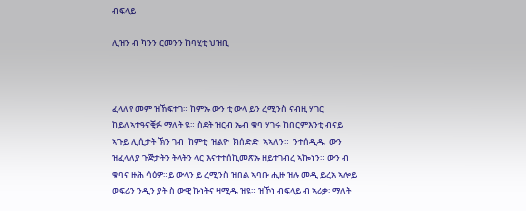ብፍላይ

ሊዝን ብ ካንን ርመንን ከባሂቲ ህዝቢ



ፈላለየ መም ዝኸፍተገ። ከምኡ ውን ቲ ውላ ይን ረሚንስ ናብዚ ሃገር ከይለኣተዓናቒፉ ማለት ዩ። ስደት ዝርብ ኤብ ቁባ ሃገሩ ከበርምእንቲ ብናይ ኣጉይ ሊሲታት ኽን ገብ  ከምቲ  ዝልዮ  ክሰድድ  ኣኣለን።  ንተሰዲዱ  ውን ዝፈላለያ ጉጅታትን ትላትን ላር እናተተሰኪመጽኡ ዘይተገብረ ኣኰነን። ውን ብ ቁባና ዙሕ ሳዕዎ።ይ ውላን ይ ረሚንስ ዝበል ኣባቡ ሒዙ ዝሉ መዲ ይረአ ኣሎይ ወፍሪን ንዲን ያት ስ ውዊ ኩነትና ዛሚዱ ዝዩ። ዝኾነ ብፍላይ ብ ኣሪቃ፡ ማለት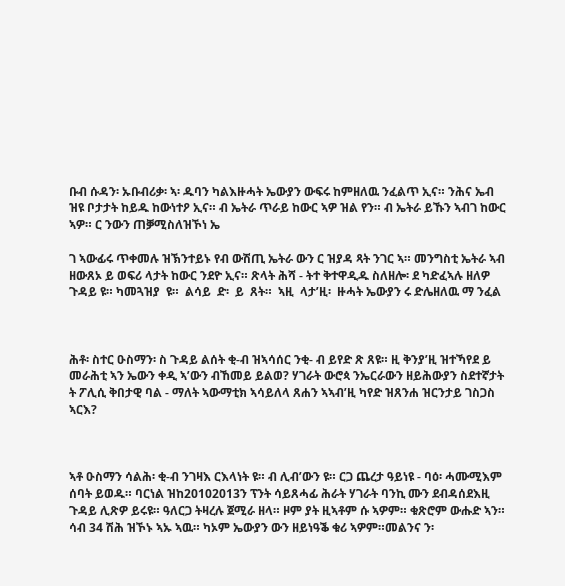ቡብ ሱዳን፡ ኡቡብሪቃ፡ ኣ፡ ዱባን ካልእዙሓት ኤውያን ውፍሩ ከምዘለዉ ንፈልጥ ኢና። ንሕና ኤብ ዝዩ ቦታታት ከይዱ ከውነተዖ ኢና። ብ ኤትራ ጥራይ ከውር ኣዎ ዝል የን። ብ ኤትራ ይኹን ኣብገ ከውር ኣዎ። ር ንውን ጠቓሚስለዝኾነ ኤ

ገ ኣውፊሩ ጥቀመሉ ዝኽንተይኑ የብ ውሽጢ ኤትራ ውን ር ዝያዳ ጻት ንገር ኣ። መንግስቲ ኤትራ ኣብ ዘውጸኦ ይ ወፍሪ ላታት ከውር ንደዮ ኢና። ጽላት ሕሻ - ትተ ቅተዋዲዱ ስለዘሎ፡ ደ ካድፈኣሉ ዘለዎ ጉዳይ ዩ። ካመጓዝያ  ዩ።  ልሳይ  ድ፡  ይ  ጸት።  ኣዚ  ላታ’ዚ፡  ዙሓት ኤውያን ሩ ድሌዘለዉ ማ ንፈል



ሕቶ፡ ስተር ዑስማን፡ ስ ጉዳይ ልሰት ቂ-ብ ዝኣሳሰር ንቂ- ብ ይየድ ጽ ጸዩ። ዚ ቅንያ’ዚ ዝተኻየደ ይ መራሕቲ ኣን ኤውን ቀዲ ኣ’ውን ብኸመይ ይልወ? ሃገራት ውሮጳ ንኤርራውን ዘይሕውያን ስደተኛታት ት ፖሊሲ ቅበታዊ ባል - ማለት ኣውማቲክ ኣሳይለላ ጸሐን ኣኣብ’ዚ ካየድ ዝጸንሐ ዝርንታይ ገስጋስ ኣርእ?



ኣቶ ዑስማን ሳልሕ፡ ቂ-ብ ንገዛእ ርእላነት ዩ። ብ ሊብ’ውን ዩ። ርጋ ጨረታ ዓይነዩ - ባዕ፡ ሓሙሚእም ሰባት ይወዱ። ባርነል ዝከ20102013ን ፕንት ሳይጸሓፊ ሕራት ሃገራት ባንኪ ሙን ደብዳሰደእዚ ጉዳይ ሊጽዎ ይሩዩ። ዓለርጋ ትዛረሉ ጀሚራ ዘላ። ዞም ያት ዚኣቶም ሱ ኣዎም። ቁጽሮም ውሑድ ኣን። ሳብ 34 ሽሕ ዝኾኑ ኣኡ ኣዉ። ካኦም ኤውያን ውን ዘይነዓቕ ቁሪ ኣዎም።መልንና ን፡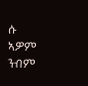ሱ ኣዎም ንብም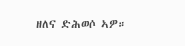ዘለና ድሕወሶ ኣዎ።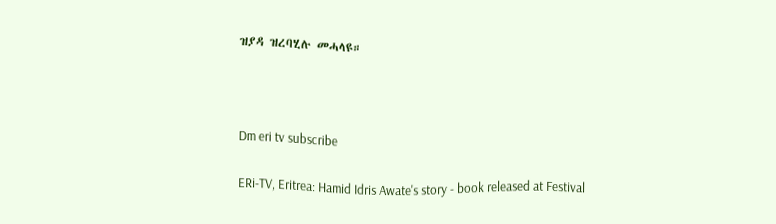ዝያዳ ዝረባሂሉ መሓላዩ።



Dm eri tv subscribe

ERi-TV, Eritrea: Hamid Idris Awate's story - book released at Festival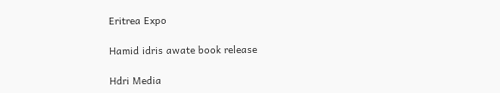Eritrea Expo

Hamid idris awate book release

Hdri Media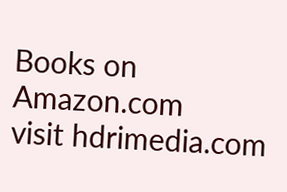Books on Amazon.com
visit hdrimedia.com